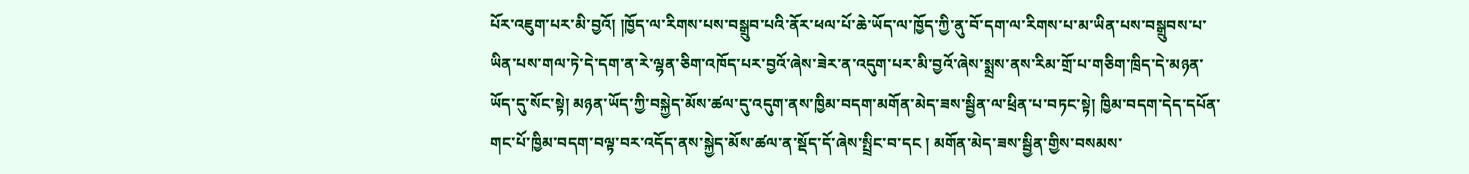པོར་འཇུག་པར་མི་བྱའོ། །ཁྱོད་ལ་རིགས་པས་བསྒྲུབ་པའི་ནོར་ཕལ་པོ་ཆེ་ཡོད་ལ་ཁྱོད་ཀྱི་ནུ་བོ་དག་ལ་རིགས་པ་མ་ཡིན་པས་བསྒྲུབས་པ་ཡིན་པས་གལ་ཏེ་དེ་དག་ན་རེ་ལྷན་ཅིག་འཁོད་པར་བྱའོ་ཞེས་ཟེར་ན་འདུག་པར་མི་བྱའོ་ཞེས་སྨྲས་ནས་རིམ་གྲོ་པ་གཅིག་ཁྲིད་དེ་མཉན་ཡོད་དུ་སོང་སྟེ། མཉན་ཡོད་ཀྱི་བསྐྱེད་མོས་ཚལ་དུ་འདུག་ནས་ཁྱིམ་བདག་མགོན་མེད་ཟས་སྦྱིན་ལ་ཕྲིན་པ་བཏང་སྟེ། ཁྱིམ་བདག་དེད་དཔོན་གང་པོ་ཁྱིམ་བདག་བལྟ་བར་འདོད་ནས་སྐྱེད་མོས་ཚལ་ན་སྡོད་དོ་ཞེས་སྤྲིང་བ་དང ། མགོན་མེད་ཟས་སྦྱིན་གྱིས་བསམས་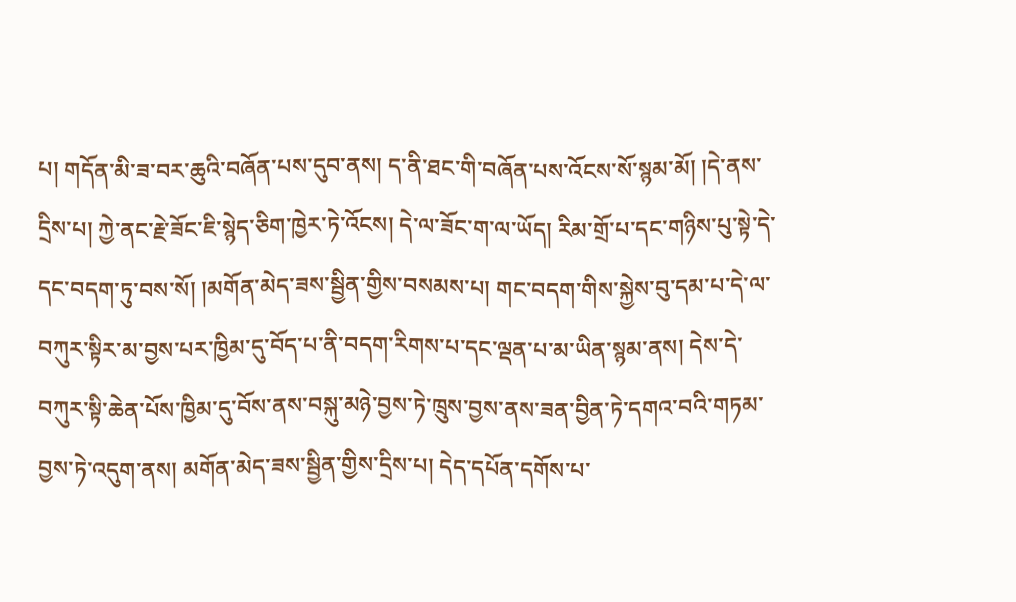པ། གདོན་མི་ཟ་བར་ཆུའི་བཞོན་པས་དུབ་ནས། ད་ནི་ཐང་གི་བཞོན་པས་འོངས་སོ་སྙམ་མོ། །དེ་ནས་དྲིས་པ། ཀྱེ་ནང་རྗེ་ཟོང་ཇི་སྙེད་ཅིག་ཁྱེར་ཏེ་འོངས། དེ་ལ་ཟོང་ག་ལ་ཡོད། རིམ་གྲོ་པ་དང་གཉིས་པུ་སྟེ་དེ་དང་བདག་ཏུ་བས་སོ། །མགོན་མེད་ཟས་སྦྱིན་གྱིས་བསམས་པ། གང་བདག་གིས་སྐྱེས་བུ་དམ་པ་དེ་ལ་བཀུར་སྟིར་མ་བྱས་པར་ཁྱིམ་དུ་བོད་པ་ནི་བདག་རིགས་པ་དང་ལྡན་པ་མ་ཡིན་སྙམ་ནས། དེས་དེ་བཀུར་སྟི་ཆེན་པོས་ཁྱིམ་དུ་བོས་ནས་བསྐུ་མཉེ་བྱས་ཏེ་ཁྲུས་བྱས་ནས་ཟན་བྱིན་ཏེ་དགའ་བའི་གཏམ་བྱས་ཏེ་འདུག་ནས། མགོན་མེད་ཟས་སྦྱིན་གྱིས་དྲིས་པ། དེད་དཔོན་དགོས་པ་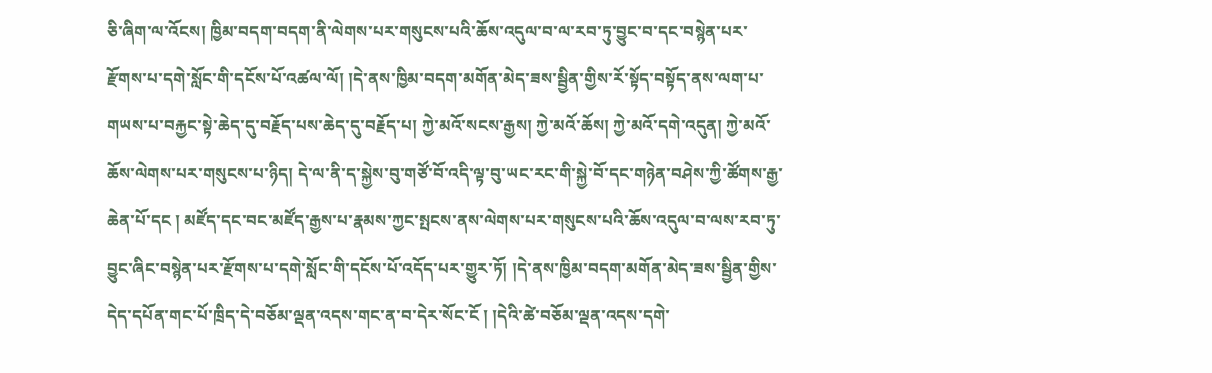ཅི་ཞིག་ལ་འོངས། ཁྱིམ་བདག་བདག་ནི་ལེགས་པར་གསུངས་པའི་ཆོས་འདུལ་བ་ལ་རབ་ཏུ་བྱུང་བ་དང་བསྙེན་པར་རྫོགས་པ་དགེ་སློང་གི་དངོས་པོ་འཚལ་ལོ། །དེ་ནས་ཁྱིམ་བདག་མགོན་མེད་ཟས་སྦྱིན་གྱིས་རོ་སྟོད་བསྟོད་ནས་ལག་པ་གཡས་པ་བརྐྱང་སྟེ་ཆེད་དུ་བརྗོད་པས་ཆེད་དུ་བརྗོད་པ། ཀྱེ་མའོ་སངས་རྒྱས། ཀྱེ་མའོ་ཆོས། ཀྱེ་མའོ་དགེ་འདུན། ཀྱེ་མའོ་ཆོས་ལེགས་པར་གསུངས་པ་ཉིད། དེ་ལ་ནི་ད་སྐྱེས་བུ་གཙོ་བོ་འདི་ལྟ་བུ་ཡང་རང་གི་སྐྱེ་བོ་དང་གཉེན་བཤེས་ཀྱི་ཚོགས་རྒྱ་ཆེན་པོ་དང ། མཛོད་དང་བང་མཛོད་རྒྱས་པ་རྣམས་ཀྱང་སྤངས་ནས་ལེགས་པར་གསུངས་པའི་ཆོས་འདུལ་བ་ལས་རབ་ཏུ་བྱུང་ཞིང་བསྙེན་པར་རྫོགས་པ་དགེ་སློང་གི་དངོས་པོ་འདོད་པར་གྱུར་ཏོ། །དེ་ནས་ཁྱིམ་བདག་མགོན་མེད་ཟས་སྦྱིན་གྱིས་དེད་དཔོན་གང་པོ་ཁྲིད་དེ་བཅོམ་ལྡན་འདས་གང་ན་བ་དེར་སོང་ངོ ། །དེའི་ཚེ་བཅོམ་ལྡན་འདས་དགེ་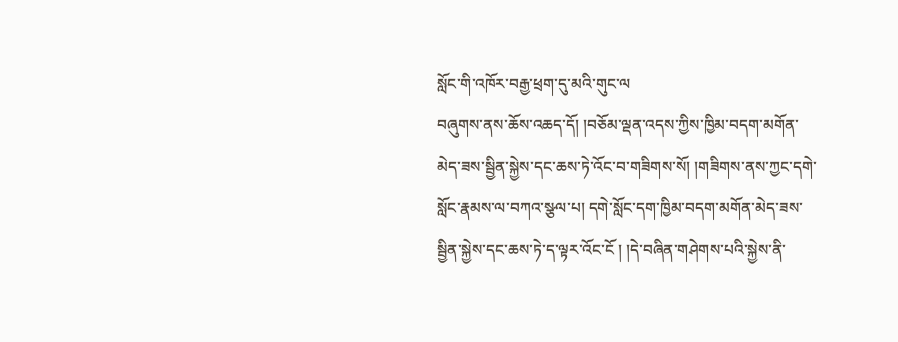སློང་གི་འཁོར་བརྒྱ་ཕྲག་དུ་མའི་གུང་ལ
བཞུགས་ནས་ཆོས་འཆད་དོ། །བཅོམ་ལྡན་འདས་ཀྱིས་ཁྱིམ་བདག་མགོན་མེད་ཟས་སྦྱིན་སྐྱེས་དང་ཆས་ཏེ་འོང་བ་གཟིགས་སོ། །གཟིགས་ནས་ཀྱང་དགེ་སློང་རྣམས་ལ་བཀའ་སྩལ་པ། དགེ་སློང་དག་ཁྱིམ་བདག་མགོན་མེད་ཟས་སྦྱིན་སྐྱེས་དང་ཆས་ཏེ་ད་ལྟར་འོང་ངོ ། །དེ་བཞིན་གཤེགས་པའི་སྐྱེས་ནི་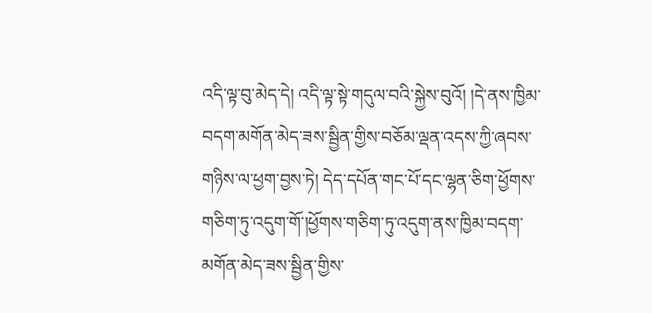འདི་ལྟ་བུ་མེད་དེ། འདི་ལྟ་སྟེ་གདུལ་བའི་སྐྱེས་བུའོ། །དེ་ནས་ཁྱིམ་བདག་མགོན་མེད་ཟས་སྦྱིན་གྱིས་བཅོམ་ལྡན་འདས་ཀྱི་ཞབས་གཉིས་ལ་ཕྱག་བྱས་ཏེ། དེད་དཔོན་གང་པོ་དང་ལྷན་ཅིག་ཕྱོགས་གཅིག་ཏུ་འདུག་གོ་།ཕྱོགས་གཅིག་ཏུ་འདུག་ནས་ཁྱིམ་བདག་མགོན་མེད་ཟས་སྦྱིན་གྱིས་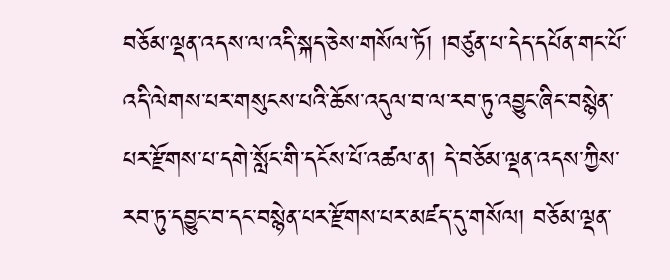བཅོམ་ལྡན་འདས་ལ་འདི་སྐད་ཅེས་གསོལ་ཏོ། །བཙུན་པ་དེད་དཔོན་གང་པོ་འདི་ལེགས་པར་གསུངས་པའི་ཆོས་འདུལ་བ་ལ་རབ་ཏུ་འབྱུང་ཞིང་བསྙེན་པར་རྫོགས་པ་དགེ་སློང་གི་དངོས་པོ་འཚལ་ན། དེ་བཅོམ་ལྡན་འདས་ཀྱིས་རབ་ཏུ་དབྱུང་བ་དང་བསྙེན་པར་རྫོགས་པར་མཛད་དུ་གསོལ། བཅོམ་ལྡན་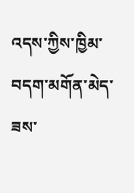འདས་ཀྱིས་ཁྱིམ་བདག་མགོན་མེད་ཟས་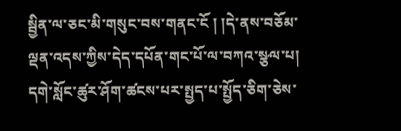སྦྱིན་ལ་ཅང་མི་གསུང་བས་གནང་ངོ ། །དེ་ནས་བཅོམ་ལྡན་འདས་ཀྱིས་དེད་དཔོན་གང་པོ་ལ་བཀའ་སྩལ་པ། དགེ་སློང་ཚུར་ཤོག་ཚངས་པར་སྤྱད་པ་སྤྱོད་ཅིག་ཅེས་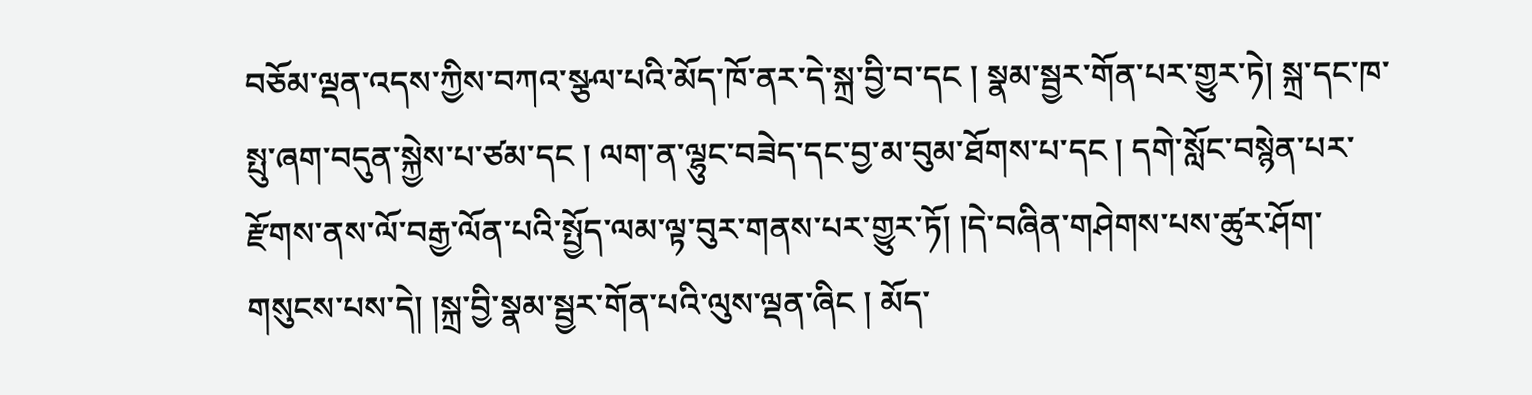བཅོམ་ལྡན་འདས་ཀྱིས་བཀའ་སྩལ་པའི་མོད་ཁོ་ནར་དེ་སྐྲ་བྱི་བ་དང ། སྣམ་སྦྱར་གོན་པར་གྱུར་ཏེ། སྐྲ་དང་ཁ་སྤུ་ཞག་བདུན་སྐྱེས་པ་ཙམ་དང ། ལག་ན་ལྷུང་བཟེད་དང་བྱ་མ་བུམ་ཐོགས་པ་དང ། དགེ་སློང་བསྙེན་པར་རྫོགས་ནས་ལོ་བརྒྱ་ལོན་པའི་སྤྱོད་ལམ་ལྟ་བུར་གནས་པར་གྱུར་ཏོ། །དེ་བཞིན་གཤེགས་པས་ཚུར་ཤོག་གསུངས་པས་དེ། །སྐྲ་བྱི་སྣམ་སྦྱར་གོན་པའི་ལུས་ལྡན་ཞིང ། མོད་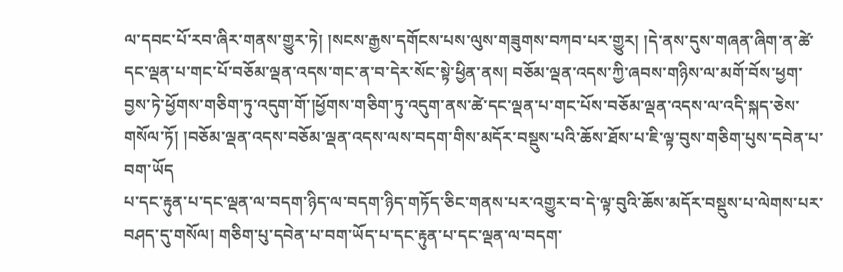ལ་དབང་པོ་རབ་ཞིར་གནས་གྱུར་ཏེ། །སངས་རྒྱས་དགོངས་པས་ལུས་གཟུགས་བཀབ་པར་གྱུར། །དེ་ནས་དུས་གཞན་ཞིག་ན་ཚེ་དང་ལྡན་པ་གང་པོ་བཅོམ་ལྡན་འདས་གང་ན་བ་དེར་སོང་སྟེ་ཕྱིན་ནས། བཅོམ་ལྡན་འདས་ཀྱི་ཞབས་གཉིས་ལ་མགོ་བོས་ཕྱག་བྱས་ཏེ་ཕྱོགས་གཅིག་ཏུ་འདུག་གོ་།ཕྱོགས་གཅིག་ཏུ་འདུག་ནས་ཚེ་དང་ལྡན་པ་གང་པོས་བཅོམ་ལྡན་འདས་ལ་འདི་སྐད་ཅེས་གསོལ་ཏོ། །བཅོམ་ལྡན་འདས་བཅོམ་ལྡན་འདས་ལས་བདག་གིས་མདོར་བསྡུས་པའི་ཆོས་ཐོས་པ་ཇི་ལྟ་བུས་གཅིག་པུས་དབེན་པ་བག་ཡོད
པ་དང་རྟུན་པ་དང་ལྡན་ལ་བདག་ཉིད་ལ་བདག་ཉིད་གཏོད་ཅིང་གནས་པར་འགྱུར་བ་དེ་ལྟ་བུའི་ཆོས་མདོར་བསྡུས་པ་ལེགས་པར་བཤད་དུ་གསོལ། གཅིག་པུ་དབེན་པ་བག་ཡོད་པ་དང་རྟུན་པ་དང་ལྡན་ལ་བདག་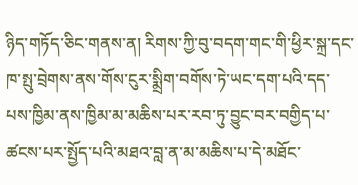ཉིད་གཏོད་ཅིང་གནས་ན། རིགས་ཀྱི་བུ་བདག་གང་གི་ཕྱིར་སྐྲ་དང་ཁ་སྤུ་བྲེགས་ནས་གོས་ངུར་སྨྲིག་བགོས་ཏེ་ཡང་དག་པའི་དད་པས་ཁྱིམ་ནས་ཁྱིམ་མ་མཆིས་པར་རབ་ཏུ་བྱུང་བར་བགྱིད་པ་ཚངས་པར་སྤྱོད་པའི་མཐའ་བླ་ན་མ་མཆིས་པ་དེ་མཐོང་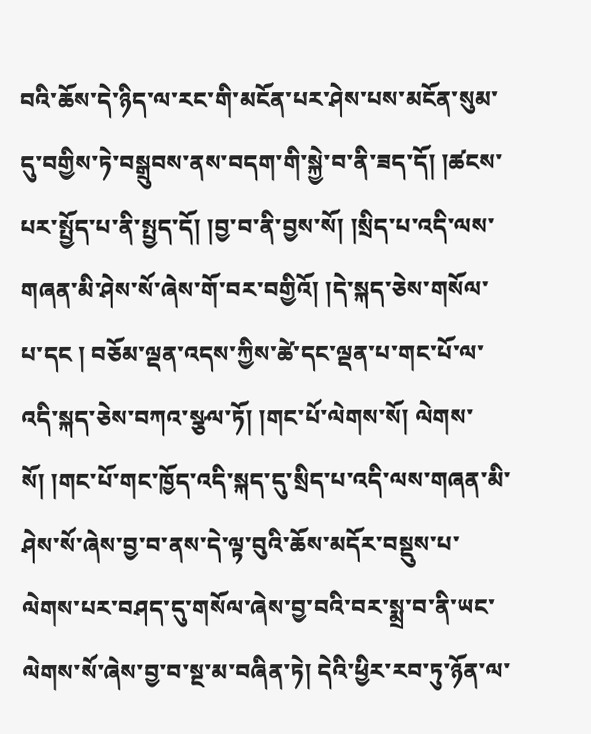བའི་ཆོས་དེ་ཉིད་ལ་རང་གི་མངོན་པར་ཤེས་པས་མངོན་སུམ་དུ་བགྱིས་ཏེ་བསྒྲུབས་ནས་བདག་གི་སྐྱེ་བ་ནི་ཟད་དོ། །ཚངས་པར་སྤྱོད་པ་ནི་སྤྱད་དོ། །བྱ་བ་ནི་བྱས་སོ། །སྲིད་པ་འདི་ལས་གཞན་མི་ཤེས་སོ་ཞེས་གོ་བར་བགྱིའོ། །དེ་སྐད་ཅེས་གསོལ་པ་དང ། བཅོམ་ལྡན་འདས་ཀྱིས་ཚེ་དང་ལྡན་པ་གང་པོ་ལ་འདི་སྐད་ཅེས་བཀའ་སྩལ་ཏོ། །གང་པོ་ལེགས་སོ། ལེགས་སོ། །གང་པོ་གང་ཁྱོད་འདི་སྐད་དུ་སྲིད་པ་འདི་ལས་གཞན་མི་ཤེས་སོ་ཞེས་བྱ་བ་ནས་དེ་ལྟ་བུའི་ཆོས་མདོར་བསྡུས་པ་ལེགས་པར་བཤད་དུ་གསོལ་ཞེས་བྱ་བའི་བར་སྨྲ་བ་ནི་ཡང་ལེགས་སོ་ཞེས་བྱ་བ་སྔ་མ་བཞིན་ཏེ། དེའི་ཕྱིར་རབ་ཏུ་ཉོན་ལ་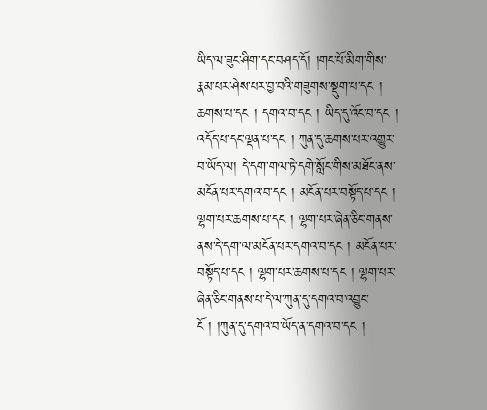ཡིད་ལ་ཟུང་ཤིག་དང་བཤད་དོ། །གང་པོ་མིག་གིས་རྣམ་པར་ཤེས་པར་བྱ་བའི་གཟུགས་སྡུག་པ་དང ། ཆགས་པ་དང ། དགའ་བ་དང ། ཡིད་དུ་འོང་བ་དང ། འདོད་པ་དང་ལྡན་པ་དང ། ཀུན་དུ་ཆགས་པར་འགྱུར་བ་ཡོད་ལ། དེ་དག་གལ་ཏེ་དགེ་སློང་གིས་མཐོང་ནས་མངོན་པར་དགའ་བ་དང ། མངོན་པར་བསྟོད་པ་དང ། ལྷག་པར་ཆགས་པ་དང ། ལྷག་པར་ཞེན་ཅིང་གནས་ནས་དེ་དག་ལ་མངོན་པར་དགའ་བ་དང ། མངོན་པར་བསྟོད་པ་དང ། ལྷག་པར་ཆགས་པ་དང ། ལྷག་པར་ཞེན་ཅིང་གནས་པ་དེ་ལ་ཀུན་དུ་དགའ་བ་འབྱུང་ངོ ། །ཀུན་དུ་དགའ་བ་ཡོད་ན་དགའ་བ་དང །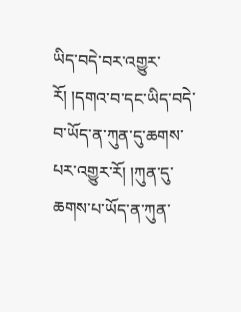ཡིད་བདེ་བར་འགྱུར་རོ། །དགའ་བ་དང་ཡིད་བདེ་བ་ཡོད་ན་ཀུན་དུ་ཆགས་པར་འགྱུར་རོ། །ཀུན་དུ་ཆགས་པ་ཡོད་ན་ཀུན་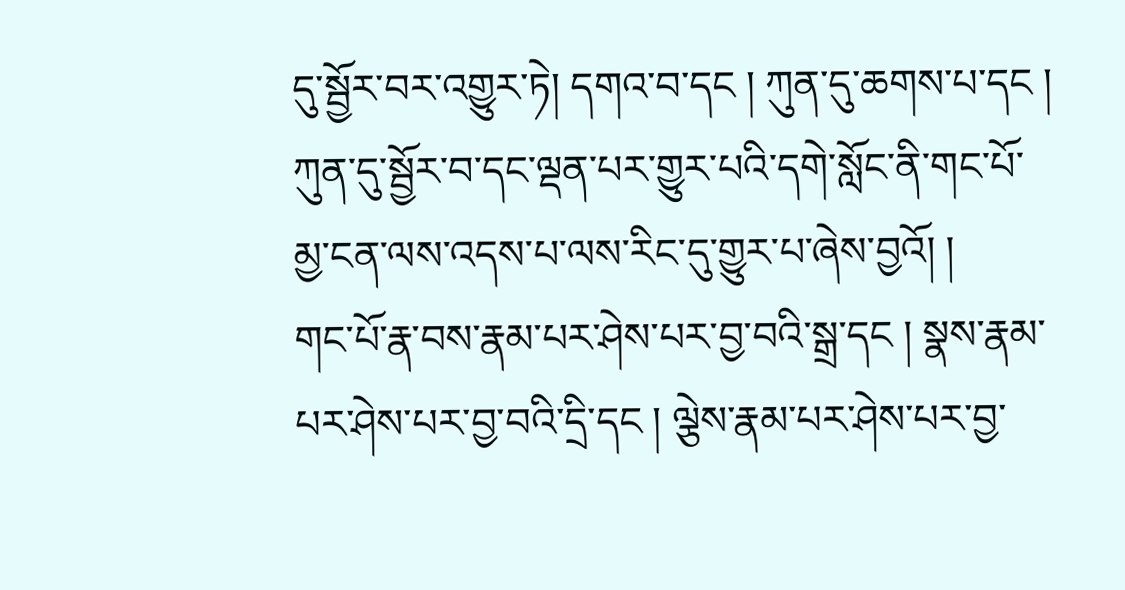དུ་སྦྱོར་བར་འགྱུར་ཏེ། དགའ་བ་དང ། ཀུན་དུ་ཆགས་པ་དང ། ཀུན་དུ་སྦྱོར་བ་དང་ལྡན་པར་གྱུར་པའི་དགེ་སློང་ནི་གང་པོ་མྱ་ངན་ལས་འདས་པ་ལས་རིང་དུ་གྱུར་པ་ཞེས་བྱའོ། །
གང་པོ་རྣ་བས་རྣམ་པར་ཤེས་པར་བྱ་བའི་སྒྲ་དང ། སྣས་རྣམ་པར་ཤེས་པར་བྱ་བའི་དྲི་དང ། ལྕེས་རྣམ་པར་ཤེས་པར་བྱ་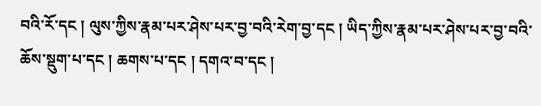བའི་རོ་དང ། ལུས་ཀྱིས་རྣམ་པར་ཤེས་པར་བྱ་བའི་རེག་བྱ་དང ། ཡིད་ཀྱིས་རྣམ་པར་ཤེས་པར་བྱ་བའི་ཆོས་སྡུག་པ་དང ། ཆགས་པ་དང ། དགའ་བ་དང །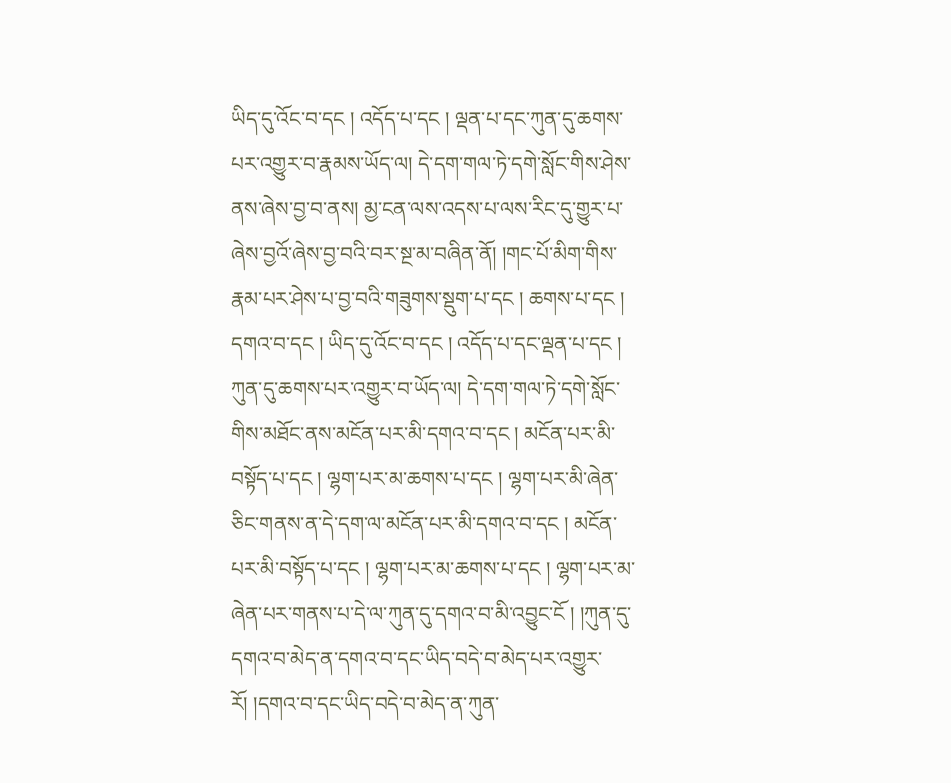ཡིད་དུ་འོང་བ་དང ། འདོད་པ་དང ། ལྡན་པ་དང་ཀུན་དུ་ཆགས་པར་འགྱུར་བ་རྣམས་ཡོད་ལ། དེ་དག་གལ་ཏེ་དགེ་སློང་གིས་ཤེས་ནས་ཞེས་བྱ་བ་ནས། མྱ་ངན་ལས་འདས་པ་ལས་རིང་དུ་གྱུར་པ་ཞེས་བྱའོ་ཞེས་བྱ་བའི་བར་སྔ་མ་བཞིན་ནོ། །གང་པོ་མིག་གིས་རྣམ་པར་ཤེས་པ་བྱ་བའི་གཟུགས་སྡུག་པ་དང ། ཆགས་པ་དང ། དགའ་བ་དང ། ཡིད་དུ་འོང་བ་དང ། འདོད་པ་དང་ལྡན་པ་དང ། ཀུན་དུ་ཆགས་པར་འགྱུར་བ་ཡོད་ལ། དེ་དག་གལ་ཏེ་དགེ་སློང་གིས་མཐོང་ནས་མངོན་པར་མི་དགའ་བ་དང ། མངོན་པར་མི་བསྟོད་པ་དང ། ལྷག་པར་མ་ཆགས་པ་དང ། ལྷག་པར་མི་ཞེན་ཅིང་གནས་ན་དེ་དག་ལ་མངོན་པར་མི་དགའ་བ་དང ། མངོན་པར་མི་བསྟོད་པ་དང ། ལྷག་པར་མ་ཆགས་པ་དང ། ལྷག་པར་མ་ཞེན་པར་གནས་པ་དེ་ལ་ཀུན་དུ་དགའ་བ་མི་འབྱུང་ངོ ། །ཀུན་དུ་དགའ་བ་མེད་ན་དགའ་བ་དང་ཡིད་བདེ་བ་མེད་པར་འགྱུར་རོ། །དགའ་བ་དང་ཡིད་བདེ་བ་མེད་ན་ཀུན་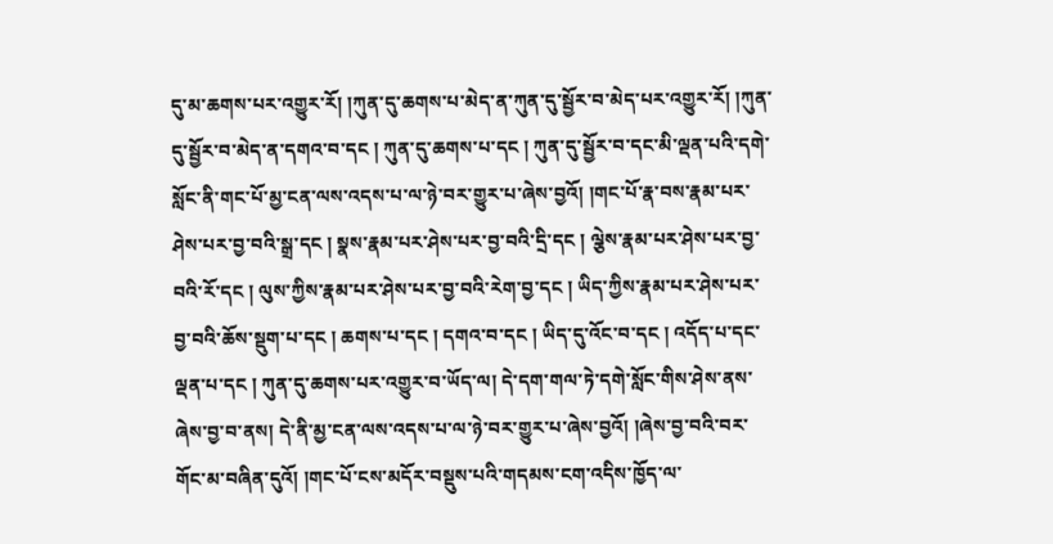དུ་མ་ཆགས་པར་འགྱུར་རོ། །ཀུན་དུ་ཆགས་པ་མེད་ན་ཀུན་དུ་སྦྱོར་བ་མེད་པར་འགྱུར་རོ། །ཀུན་དུ་སྦྱོར་བ་མེད་ན་དགའ་བ་དང ། ཀུན་དུ་ཆགས་པ་དང ། ཀུན་དུ་སྦྱོར་བ་དང་མི་ལྡན་པའི་དགེ་སློང་ནི་གང་པོ་མྱ་ངན་ལས་འདས་པ་ལ་ཉེ་བར་གྱུར་པ་ཞེས་བྱའོ། །གང་པོ་རྣ་བས་རྣམ་པར་ཤེས་པར་བྱ་བའི་སྒྲ་དང ། སྣས་རྣམ་པར་ཤེས་པར་བྱ་བའི་དྲི་དང ། ལྕེས་རྣམ་པར་ཤེས་པར་བྱ་བའི་རོ་དང ། ལུས་ཀྱིས་རྣམ་པར་ཤེས་པར་བྱ་བའི་རེག་བྱ་དང ། ཡིད་ཀྱིས་རྣམ་པར་ཤེས་པར་བྱ་བའི་ཆོས་སྡུག་པ་དང ། ཆགས་པ་དང ། དགའ་བ་དང ། ཡིད་དུ་འོང་བ་དང ། འདོད་པ་དང་ལྡན་པ་དང ། ཀུན་དུ་ཆགས་པར་འགྱུར་བ་ཡོད་ལ། དེ་དག་གལ་ཏེ་དགེ་སློང་གིས་ཤེས་ནས་ཞེས་བྱ་བ་ནས། དེ་ནི་མྱ་ངན་ལས་འདས་པ་ལ་ཉེ་བར་གྱུར་པ་ཞེས་བྱའོ། །ཞེས་བྱ་བའི་བར་གོང་མ་བཞིན་དུའོ། །གང་པོ་ངས་མདོར་བསྡུས་པའི་གདམས་ངག་འདིས་ཁྱོད་ལ་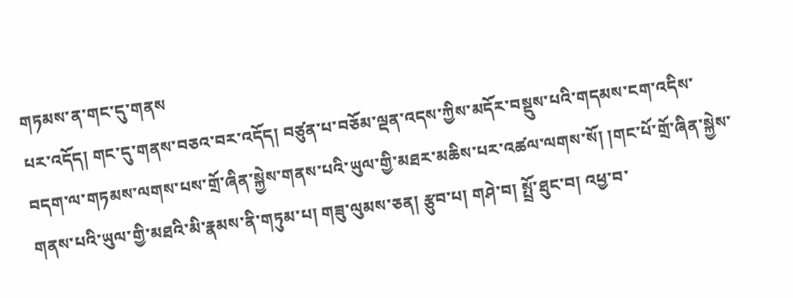གཏམས་ན་གང་དུ་གནས
པར་འདོད། གང་དུ་གནས་བཅའ་བར་འདོད། བཙུན་པ་བཅོམ་ལྡན་འདས་ཀྱིས་མདོར་བསྡུས་པའི་གདམས་ངག་འདིས་བདག་ལ་གཏམས་ལགས་པས་གྲོ་ཞིན་སྐྱེས་གནས་པའི་ཡུལ་གྱི་མཐར་མཆིས་པར་འཚལ་ལགས་སོ། །གང་པོ་གྲོ་ཞིན་སྐྱེས་གནས་པའི་ཡུལ་གྱི་མཐའི་མི་རྣམས་ནི་གཏུམ་པ། གཟུ་ལུམས་ཅན། རྩུབ་པ། གཤེ་བ། སྤྲོ་ཐུང་བ། འཕྱ་བ་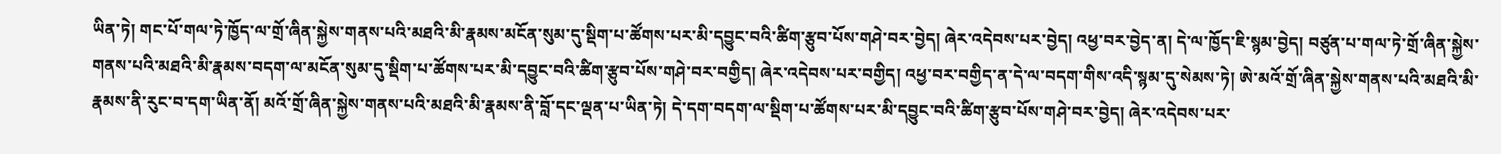ཡིན་ཏེ། གང་པོ་གལ་ཏེ་ཁྱོད་ལ་གྲོ་ཞིན་སྐྱེས་གནས་པའི་མཐའི་མི་རྣམས་མངོན་སུམ་དུ་སྡིག་པ་ཚོགས་པར་མི་དབྱུང་བའི་ཚིག་རྩུབ་པོས་གཤེ་བར་བྱེད། ཞེར་འདེབས་པར་བྱེད། འཕྱ་བར་བྱེད་ན། དེ་ལ་ཁྱོད་ཇི་སྙམ་བྱེད། བཙུན་པ་གལ་ཏེ་གྲོ་ཞིན་སྐྱེས་གནས་པའི་མཐའི་མི་རྣམས་བདག་ལ་མངོན་སུམ་དུ་སྡིག་པ་ཚོགས་པར་མི་དབྱུང་བའི་ཚིག་རྩུབ་པོས་གཤེ་བར་བགྱིད། ཞེར་འདེབས་པར་བགྱིད། འཕྱ་བར་བགྱིད་ན་དེ་ལ་བདག་གིས་འདི་སྙམ་དུ་སེམས་ཏེ། ཨེ་མའོ་གྲོ་ཞིན་སྐྱེས་གནས་པའི་མཐའི་མི་རྣམས་ནི་རུང་བ་དག་ཡིན་ནོ། མའོ་གྲོ་ཞིན་སྐྱེས་གནས་པའི་མཐའི་མི་རྣམས་ནི་བློ་དང་ལྡན་པ་ཡིན་ཏེ། དེ་དག་བདག་ལ་སྡིག་པ་ཚོགས་པར་མི་དབྱུང་བའི་ཚིག་རྩུབ་པོས་གཤེ་བར་བྱེད། ཞེར་འདེབས་པར་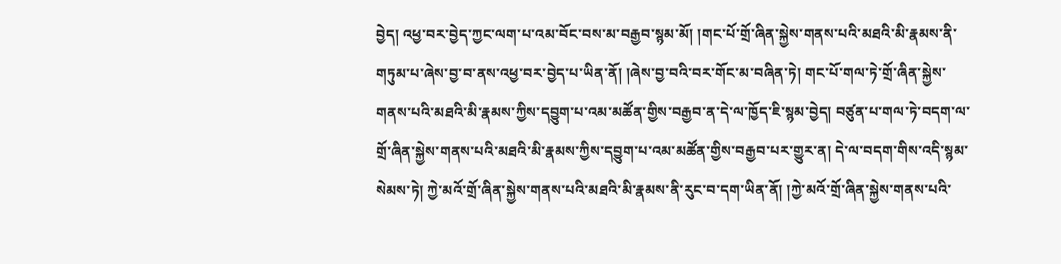བྱེད། འཕྱ་བར་བྱེད་ཀྱང་ལག་པ་འམ་བོང་བས་མ་བརྒྱབ་སྙམ་མོ། །གང་པོ་གྲོ་ཞིན་སྐྱེས་གནས་པའི་མཐའི་མི་རྣམས་ནི་གཏུམ་པ་ཞེས་བྱ་བ་ནས་འཕྱ་བར་བྱེད་པ་ཡིན་ནོ། །ཞེས་བྱ་བའི་བར་གོང་མ་བཞིན་ཏེ། གང་པོ་གལ་ཏེ་གྲོ་ཞིན་སྐྱེས་གནས་པའི་མཐའི་མི་རྣམས་ཀྱིས་དབྱུག་པ་འམ་མཚོན་གྱིས་བརྒྱབ་ན་དེ་ལ་ཁྱོད་ཇི་སྙམ་བྱེད། བཙུན་པ་གལ་ཏེ་བདག་ལ་གྲོ་ཞིན་སྐྱེས་གནས་པའི་མཐའི་མི་རྣམས་ཀྱིས་དབྱུག་པ་འམ་མཚོན་གྱིས་བརྒྱབ་པར་གྱུར་ན། དེ་ལ་བདག་གིས་འདི་སྙམ་སེམས་ཏེ། ཀྱེ་མའོ་གྲོ་ཞིན་སྐྱེས་གནས་པའི་མཐའི་མི་རྣམས་ནི་རུང་བ་དག་ཡིན་ནོ། །ཀྱེ་མའོ་གྲོ་ཞིན་སྐྱེས་གནས་པའི་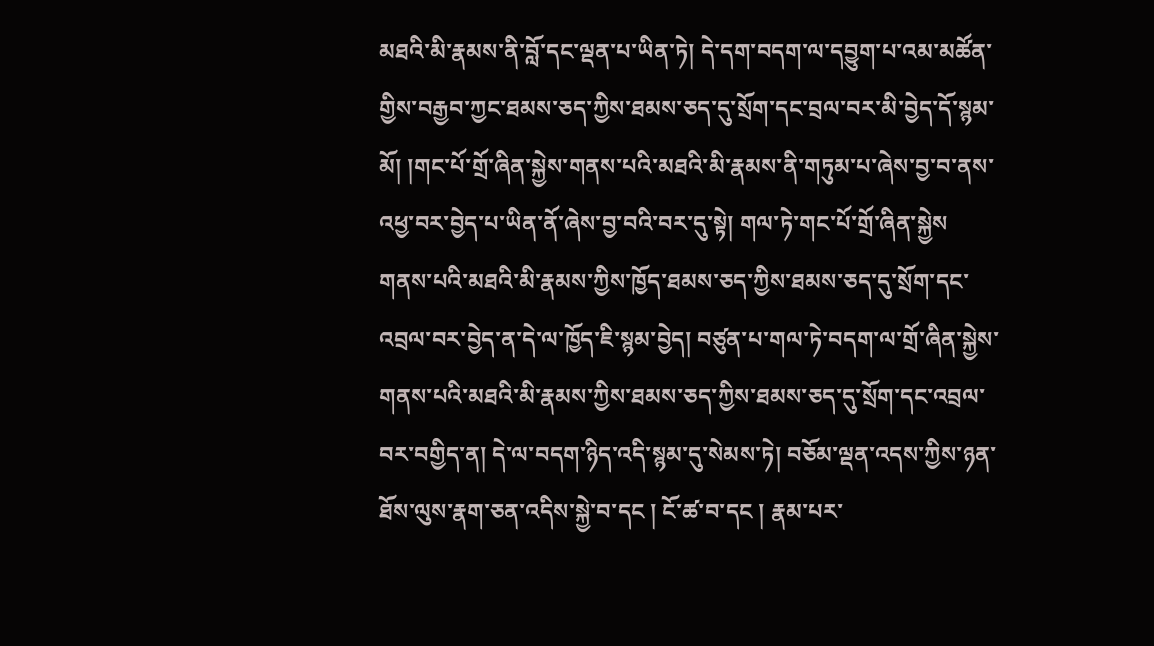མཐའི་མི་རྣམས་ནི་བློ་དང་ལྡན་པ་ཡིན་ཏེ། དེ་དག་བདག་ལ་དབྱུག་པ་འམ་མཚོན་གྱིས་བརྒྱབ་ཀྱང་ཐམས་ཅད་ཀྱིས་ཐམས་ཅད་དུ་སྲོག་དང་བྲལ་བར་མི་བྱེད་དོ་སྙམ་མོ། །གང་པོ་གྲོ་ཞིན་སྐྱེས་གནས་པའི་མཐའི་མི་རྣམས་ནི་གཏུམ་པ་ཞེས་བྱ་བ་ནས་འཕྱ་བར་བྱེད་པ་ཡིན་ནོ་ཞེས་བྱ་བའི་བར་དུ་སྟེ། གལ་ཏེ་གང་པོ་གྲོ་ཞིན་སྐྱེས
གནས་པའི་མཐའི་མི་རྣམས་ཀྱིས་ཁྱོད་ཐམས་ཅད་ཀྱིས་ཐམས་ཅད་དུ་སྲོག་དང་འབྲལ་བར་བྱེད་ན་དེ་ལ་ཁྱོད་ཇི་སྙམ་བྱེད། བཙུན་པ་གལ་ཏེ་བདག་ལ་གྲོ་ཞིན་སྐྱེས་གནས་པའི་མཐའི་མི་རྣམས་ཀྱིས་ཐམས་ཅད་ཀྱིས་ཐམས་ཅད་དུ་སྲོག་དང་འབྲལ་བར་བགྱིད་ན། དེ་ལ་བདག་ཉིད་འདི་སྙམ་དུ་སེམས་ཏེ། བཅོམ་ལྡན་འདས་ཀྱིས་ཉན་ཐོས་ལུས་རྣག་ཅན་འདིས་སྐྱེ་བ་དང ། ངོ་ཚ་བ་དང ། རྣམ་པར་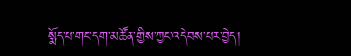སྨོད་པ་གང་དག་མཚོན་གྱིས་ཀྱང་འདེབས་པར་བྱེད།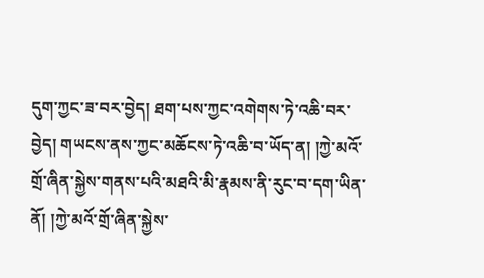དུག་ཀྱང་ཟ་བར་བྱེད། ཐག་པས་ཀྱང་འགེགས་ཏེ་འཆི་བར་བྱེད། གཡངས་ནས་ཀྱང་མཆོངས་ཏེ་འཆི་བ་ཡོད་ན། །ཀྱེ་མའོ་གྲོ་ཞིན་སྐྱེས་གནས་པའི་མཐའི་མི་རྣམས་ནི་རུང་བ་དག་ཡིན་ནོ། །ཀྱེ་མའོ་གྲོ་ཞིན་སྐྱེས་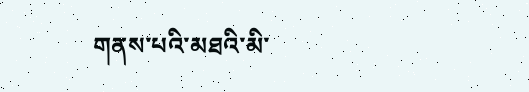གནས་པའི་མཐའི་མི་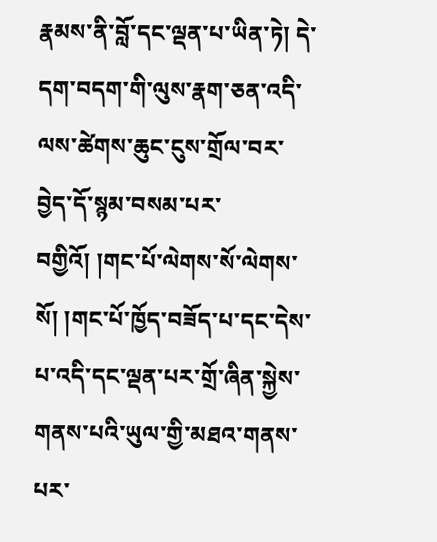རྣམས་ནི་བློ་དང་ལྡན་པ་ཡིན་ཏེ། དེ་དག་བདག་གི་ལུས་རྣག་ཅན་འདི་ལས་ཚེགས་ཆུང་ངུས་གྲོལ་བར་བྱེད་དོ་སྙམ་བསམ་པར་བགྱིའོ། །གང་པོ་ལེགས་སོ་ལེགས་སོ། །གང་པོ་ཁྱོད་བཟོད་པ་དང་དེས་པ་འདི་དང་ལྡན་པར་གྲོ་ཞིན་སྐྱེས་གནས་པའི་ཡུལ་གྱི་མཐའ་གནས་པར་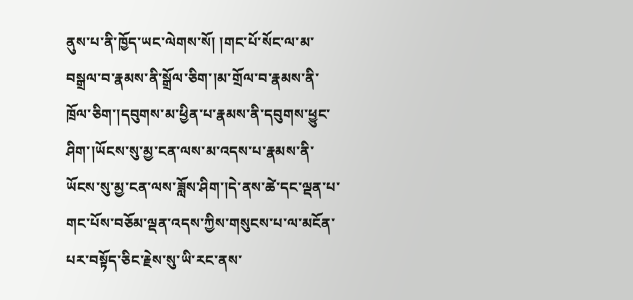ནུས་པ་ནི་ཁྱོད་ཡང་ལེགས་སོ། །གང་པོ་སོང་ལ་མ་བསྒྲལ་བ་རྣམས་ནི་སྒྲོལ་ཅིག་།མ་གྲོལ་བ་རྣམས་ནི་ཁྲོལ་ཅིག་།དབུགས་མ་ཕྱིན་པ་རྣམས་ནི་དབུགས་ཕྱུང་ཤིག་།ཡོངས་སུ་མྱ་ངན་ལས་མ་འདས་པ་རྣམས་ནི་ཡོངས་སུ་མྱ་ངན་ལས་ཟློས་ཤིག་།དེ་ནས་ཚེ་དང་ལྡན་པ་གང་པོས་བཅོམ་ལྡན་འདས་ཀྱིས་གསུངས་པ་ལ་མངོན་པར་བསྟོད་ཅིང་རྗེས་སུ་ཡི་རང་ནས་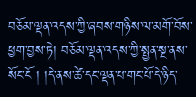བཅོམ་ལྡན་འདས་ཀྱི་ཞབས་གཉིས་ལ་མགོ་བོས་ཕྱག་བྱས་ཏེ། བཅོམ་ལྡན་འདས་ཀྱི་སྤྱན་སྔ་ནས་སོང་ངོ ། །དེ་ནས་ཚེ་དང་ལྡན་པ་གང་པོ་དེ་ཉིད་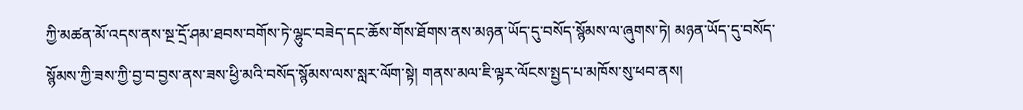ཀྱི་མཚན་མོ་འདས་ནས་སྔ་དྲོ་ཤམ་ཐབས་བགོས་ཏེ་ལྷུང་བཟེད་དང་ཆོས་གོས་ཐོགས་ནས་མཉན་ཡོད་དུ་བསོད་སྙོམས་ལ་ཞུགས་ཏེ། མཉན་ཡོད་དུ་བསོད་སྙོམས་ཀྱི་ཟས་ཀྱི་བྱ་བ་བྱས་ནས་ཟས་ཕྱི་མའི་བསོད་སྙོམས་ལས་སླར་ལོག་སྟེ། གནས་མལ་ཇི་ལྟར་ལོངས་སྤྱད་པ་མཁོས་སུ་ཕབ་ནས།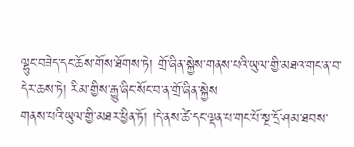ལྷུང་བཟེད་དང་ཆོས་གོས་ཐོགས་ཏེ། གྲོ་ཞིན་སྐྱེས་གནས་པའི་ཡུལ་གྱི་མཐའ་གང་ན་བ་དེར་ཆས་ཏེ། རིམ་གྱིས་རྒྱུ་ཞིང་སོང་བ་ན་གྲོ་ཞིན་སྐྱེས
གནས་པའི་ཡུལ་གྱི་མཐར་ཕྱིན་ཏོ། །དེ་ནས་ཚེ་དང་ལྡན་པ་གང་པོ་སྔ་དྲོ་ཤམ་ཐབས་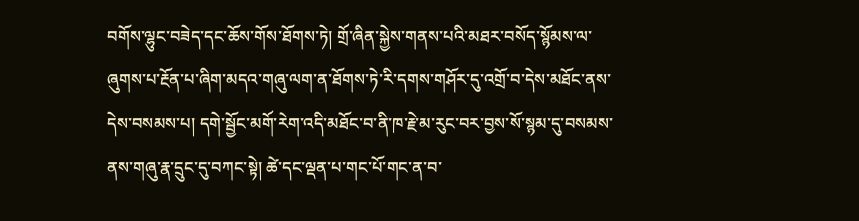བགོས་ལྷུང་བཟེད་དང་ཆོས་གོས་ཐོགས་ཏེ། གྲོ་ཞིན་སྐྱེས་གནས་པའི་མཐར་བསོད་སྙོམས་ལ་ཞུགས་པ་རྔོན་པ་ཞིག་མདའ་གཞུ་ལག་ན་ཐོགས་ཏེ་རི་དགས་གཤོར་དུ་འགྲོ་བ་དེས་མཐོང་ནས་དེས་བསམས་པ། དགེ་སྦྱོང་མགོ་རེག་འདི་མཐོང་བ་ནི་ཁ་རྗེ་མ་རུང་བར་བྱས་སོ་སྙམ་དུ་བསམས་ནས་གཞུ་རྣ་དྲུང་དུ་བཀང་སྟེ། ཚེ་དང་ལྡན་པ་གང་པོ་གང་ན་བ་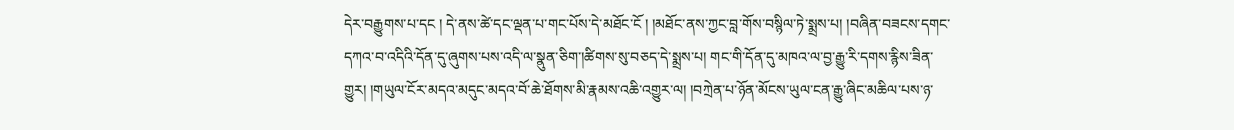དེར་བརྒྱུགས་པ་དང ། དེ་ནས་ཚེ་དང་ལྡན་པ་གང་པོས་དེ་མཐོང་ངོ ། །མཐོང་ནས་ཀྱང་བླ་གོས་བསྙིལ་ཏེ་སྨྲས་པ། །བཞིན་བཟངས་དགང་དཀའ་བ་འདིའི་དོན་དུ་ཞུགས་པས་འདི་ལ་སྣུན་ཅིག་།ཚིགས་སུ་བཅད་དེ་སྨྲས་པ། གང་གི་དོན་དུ་མཁའ་ལ་བྱ་རྒྱུ་རི་དགས་རྙིས་ཟིན་གྱུར། །གཡུལ་ངོར་མདའ་མདུང་མདའ་བོ་ཆེ་ཐོགས་མི་རྣམས་འཆི་འགྱུར་ལ། །བཀྲེན་པ་ཉོན་མོངས་ཡུལ་ངན་རྒྱུ་ཞིང་མཆིལ་པས་ཉ་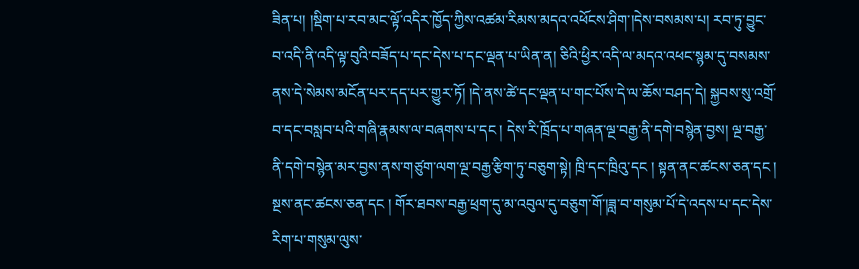ཟིན་པ། །སྡིག་པ་རབ་མང་ལྟོ་འདིར་ཁྱོད་ཀྱིས་འཚམ་རིམས་མདའ་འཕོངས་ཤིག་།དེས་བསམས་པ། རབ་ཏུ་བྱུང་བ་འདི་ནི་འདི་ལྟ་བུའི་བཟོད་པ་དང་དེས་པ་དང་ལྡན་པ་ཡིན་ན། ཅིའི་ཕྱིར་འདི་ལ་མདའ་འཕང་སྙམ་དུ་བསམས་ནས་དེ་སེམས་མངོན་པར་དད་པར་གྱུར་ཏོ། །དེ་ནས་ཚེ་དང་ལྡན་པ་གང་པོས་དེ་ལ་ཆོས་བཤད་དེ། སྐྱབས་སུ་འགྲོ་བ་དང་བསླབ་པའི་གཞི་རྣམས་ལ་བཞགས་པ་དང ། དེས་རི་ཁྲོད་པ་གཞན་ལྔ་བརྒྱ་ནི་དགེ་བསྙེན་བྱས། ལྔ་བརྒྱ་ནི་དགེ་བསྙེན་མར་བྱས་ནས་གཙུག་ལག་ལྔ་བརྒྱ་རྩིག་ཏུ་བཅུག་སྟེ། ཁྲི་དང་ཁྲིའུ་དང ། སྟན་ནང་ཚངས་ཅན་དང ། སྔས་ནང་ཚངས་ཅན་དང ། གོར་ཐབས་བརྒྱ་ཕྲག་དུ་མ་འབུལ་དུ་བཅུག་གོ་།ཟླ་བ་གསུམ་པོ་དེ་འདས་པ་དང་དེས་རིག་པ་གསུམ་ལུས་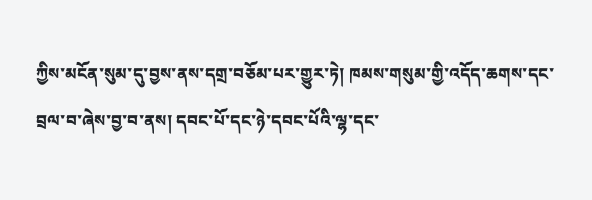ཀྱིས་མངོན་སུམ་དུ་བྱས་ནས་དགྲ་བཅོམ་པར་གྱུར་ཏེ། ཁམས་གསུམ་གྱི་འདོད་ཆགས་དང་བྲལ་བ་ཞེས་བྱ་བ་ནས། དབང་པོ་དང་ཉེ་དབང་པོའི་ལྷ་དང་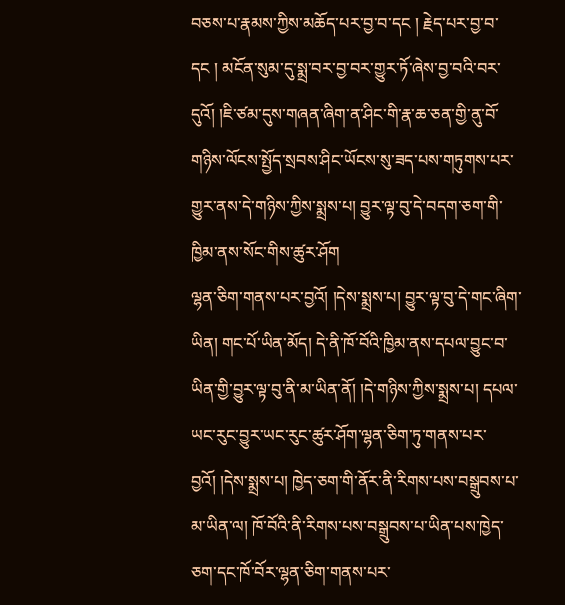བཅས་པ་རྣམས་ཀྱིས་མཆོད་པར་བྱ་བ་དང ། རྗེད་པར་བྱ་བ་དང ། མངོན་སུམ་དུ་སྨྲ་བར་བྱ་བར་གྱུར་ཏོ་ཞེས་བྱ་བའི་བར་དུའོ། །ཇི་ཙམ་དུས་གཞན་ཞིག་ན་ཤིང་གི་རྣ་ཆ་ཅན་གྱི་ནུ་བོ་གཉིས་ལོངས་སྤྱོད་སྲབས་ཤིང་ཡོངས་སུ་ཟད་པས་གཏུགས་པར་གྱུར་ནས་དེ་གཉིས་ཀྱིས་སྨྲས་པ། བྱུར་ལྟ་བུ་དེ་བདག་ཅག་གི་ཁྱིམ་ནས་སོང་གིས་ཚུར་ཤོག
ལྷན་ཅིག་གནས་པར་བྱའོ། །དེས་སྨྲས་པ། བྱུར་ལྟ་བུ་དེ་གང་ཞིག་ཡིན། གང་པོ་ཡིན་མོད། དེ་ནི་ཁོ་བོའི་ཁྱིམ་ནས་དཔལ་བྱུང་བ་ཡིན་གྱི་བྱུར་ལྟ་བུ་ནི་མ་ཡིན་ནོ། །དེ་གཉིས་ཀྱིས་སྨྲས་པ། དཔལ་ཡང་རུང་བྱུར་ཡང་རུང་ཚུར་ཤོག་ལྷན་ཅིག་ཏུ་གནས་པར་བྱའོ། །དེས་སྨྲས་པ། ཁྱེད་ཅག་གི་ནོར་ནི་རིགས་པས་བསྒྲུབས་པ་མ་ཡིན་ལ། ཁོ་བོའི་ནི་རིགས་པས་བསྒྲུབས་པ་ཡིན་པས་ཁྱེད་ཅག་དང་ཁོ་བོར་ལྷན་ཅིག་གནས་པར་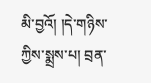མི་བྱའོ། །དེ་གཉིས་ཀྱིས་སྨྲས་པ། བྲན་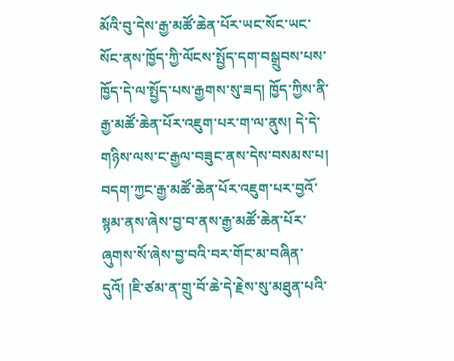མོའི་བུ་དེས་རྒྱ་མཚོ་ཆེན་པོར་ཡང་སོང་ཡང་སོང་ནས་ཁྱོད་ཀྱི་ལོངས་སྤྱོད་དག་བསྒྲུབས་པས་ཁྱོད་དེ་ལ་སྤྱོད་པས་རྒྱགས་སུ་ཟད། ཁྱོད་ཀྱིས་ནི་རྒྱ་མཚོ་ཆེན་པོར་འཇུག་པར་ག་ལ་ནུས། དེ་དེ་གཉིས་ལས་ང་རྒྱལ་བཟུང་ནས་དེས་བསམས་པ། བདག་ཀྱང་རྒྱ་མཚོ་ཆེན་པོར་འཇུག་པར་བྱའོ་སྙམ་ནས་ཞེས་བྱ་བ་ནས་རྒྱ་མཚོ་ཆེན་པོར་ཞུགས་སོ་ཞེས་བྱ་བའི་བར་གོང་མ་བཞིན་དུའོ། །ཇི་ཙམ་ན་གྲུ་བོ་ཆེ་དེ་རྗེས་སུ་མཐུན་པའི་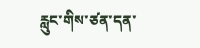རླུང་གིས་ཙན་དན་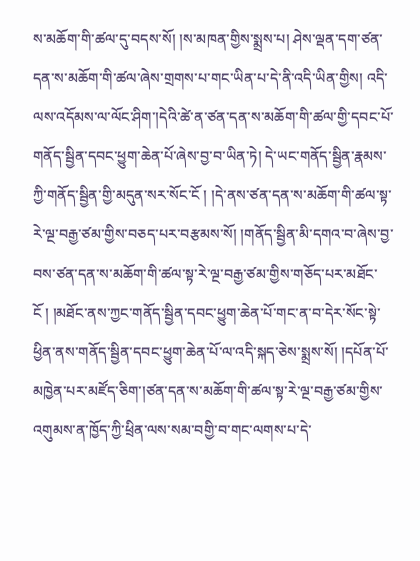ས་མཆོག་གི་ཚལ་དུ་བདས་སོ། །ས་མཁན་གྱིས་སྨྲས་པ། ཤེས་ལྡན་དག་ཙན་དན་ས་མཆོག་གི་ཚལ་ཞེས་གྲགས་པ་གང་ཡིན་པ་དེ་ནི་འདི་ཡིན་གྱིས། འདི་ལས་འདོམས་ལ་ལོང་ཤིག་།དེའི་ཚེ་ན་ཙན་དན་ས་མཆོག་གི་ཚལ་གྱི་དབང་པོ་གནོད་སྦྱིན་དབང་ཕྱུག་ཆེན་པོ་ཞེས་བྱ་བ་ཡིན་ཏེ། དེ་ཡང་གནོད་སྦྱིན་རྣམས་ཀྱི་གནོད་སྦྱིན་གྱི་མདུན་སར་སོང་ངོ ། །དེ་ནས་ཙན་དན་ས་མཆོག་གི་ཚལ་སྟ་རེ་ལྔ་བརྒྱ་ཙམ་གྱིས་བཅད་པར་བརྩམས་སོ། །གནོད་སྦྱིན་མི་དགའ་བ་ཞེས་བྱ་བས་ཙན་དན་ས་མཆོག་གི་ཚལ་སྟ་རེ་ལྔ་བརྒྱ་ཙམ་གྱིས་གཅོད་པར་མཐོང་ངོ ། །མཐོང་ནས་ཀྱང་གནོད་སྦྱིན་དབང་ཕྱུག་ཆེན་པོ་གང་ན་བ་དེར་སོང་སྟེ་ཕྱིན་ནས་གནོད་སྦྱིན་དབང་ཕྱུག་ཆེན་པོ་ལ་འདི་སྐད་ཅེས་སྨྲས་སོ། །དཔོན་པོ་མཁྱེན་པར་མཛོད་ཅིག་།ཙན་དན་ས་མཆོག་གི་ཚལ་སྟ་རེ་ལྔ་བརྒྱ་ཙམ་གྱིས་འགུམས་ན་ཁྱོད་ཀྱི་ཕྲིན་ལས་སམ་བགྱི་བ་གང་ལགས་པ་དེ་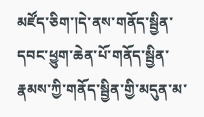མཛོད་ཅིག་།དེ་ནས་གནོད་སྦྱིན་དབང་ཕྱུག་ཆེན་པོ་གནོད་སྦྱིན་རྣམས་ཀྱི་གནོད་སྦྱིན་གྱི་མདུན་མ་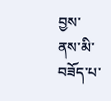བྱས་ནས་མི་བཟོད་པ་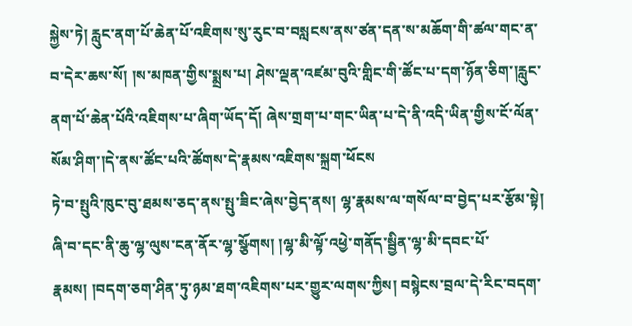སྐྱེས་ཏེ། རླུང་ནག་པོ་ཆེན་པོ་འཇིགས་སུ་རུང་བ་བསླངས་ནས་ཙན་དན་ས་མཆོག་གི་ཚལ་གང་ན་བ་དེར་ཆས་སོ། །ས་མཁན་གྱིས་སྨྲས་པ། ཤེས་ལྡན་འཛམ་བུའི་གླིང་གི་ཚོང་པ་དག་ཉོན་ཅིག་།རླུང་ནག་པོ་ཆེན་པོའི་འཇིགས་པ་ཞིག་ཡོད་དོ། ཞེས་གྲག་པ་གང་ཡིན་པ་དེ་ནི་འདི་ཡིན་གྱིས་ངོ་ལོན་སོམ་ཤིག་།དེ་ནས་ཚོང་པའི་ཚོགས་དེ་རྣམས་འཇིགས་སྐྲག་ཕོངས
ཏེ་བ་སྤུའི་ཁུང་བུ་ཐམས་ཅད་ནས་སྤུ་ཟིང་ཞེས་བྱེད་ནས། ལྷ་རྣམས་ལ་གསོལ་བ་བྱེད་པར་རྩོམ་སྟེ། ཞི་བ་དང་ནི་ཆུ་ལྷ་ལུས་ངན་ནོར་ལྷ་སྩོགས། །ལྷ་མི་ལྟོ་འཕྱེ་གནོད་སྦྱིན་ལྷ་མི་དབང་པོ་རྣམས། །བདག་ཅག་ཤིན་ཏུ་ཉམ་ཐག་འཇིགས་པར་གྱུར་ལགས་ཀྱིས། བསྙེངས་བྲལ་དེ་རིང་བདག་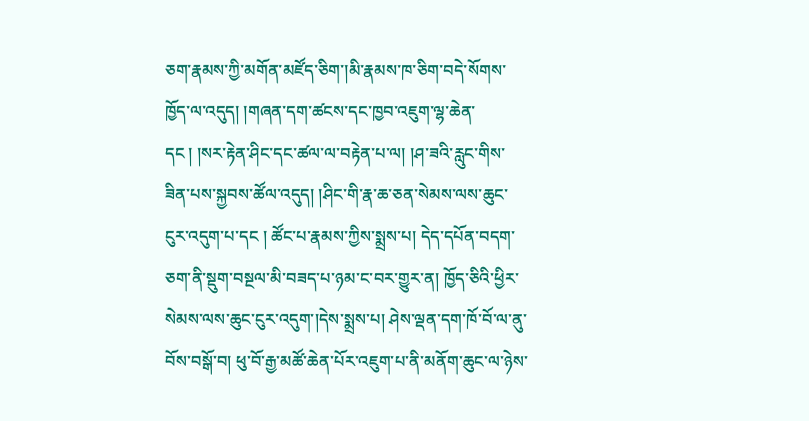ཅག་རྣམས་ཀྱི་མགོན་མཛོད་ཅིག་།མི་རྣམས་ཁ་ཅིག་བདེ་སོགས་ཁྱོད་ལ་འདུད། །གཞན་དག་ཚངས་དང་ཁྱབ་འཇུག་ལྷ་ཆེན་དང ། །སར་རྟེན་ཤིང་དང་ཚལ་ལ་བརྟེན་པ་ལ། །ཤ་ཟའི་རླུང་གིས་ཟིན་པས་སྐྱབས་ཚོལ་འདུད། །ཤིང་གི་རྣ་ཆ་ཅན་སེམས་ལས་ཆུང་ངུར་འདུག་པ་དང ། ཚོང་པ་རྣམས་ཀྱིས་སྨྲས་པ། དེད་དཔོན་བདག་ཅག་ནི་སྡུག་བསྔལ་མི་བཟད་པ་ཉམ་ང་བར་གྱུར་ན། ཁྱོད་ཅིའི་ཕྱིར་སེམས་ལས་ཆུང་ངུར་འདུག་།དེས་སྨྲས་པ། ཤེས་ལྡན་དག་ཁོ་བོ་ལ་ནུ་བོས་བསྒོ་བ། ཕུ་བོ་རྒྱ་མཚོ་ཆེན་པོར་འཇུག་པ་ནི་མནོག་ཆུང་ལ་ཉེས་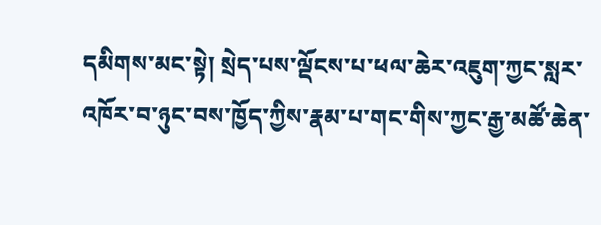དམིགས་མང་སྟེ། སྲེད་པས་ལྡོངས་པ་ཕལ་ཆེར་འཇུག་ཀྱང་སླར་འཁོར་བ་ཉུང་བས་ཁྱོད་ཀྱིས་རྣམ་པ་གང་གིས་ཀྱང་རྒྱ་མཚོ་ཆེན་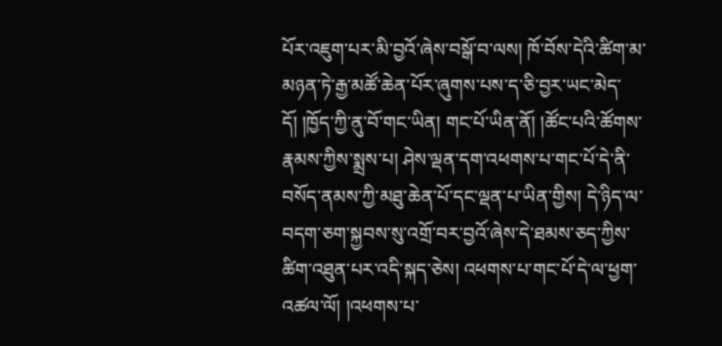པོར་འཇུག་པར་མི་བྱའོ་ཞེས་བསྒོ་བ་ལས། ཁོ་བོས་དེའི་ཚིག་མ་མཉན་ཏེ་རྒྱ་མཚོ་ཆེན་པོར་ཞུགས་པས་ད་ཅི་བྱར་ཡང་མེད་དོ། །ཁྱོད་ཀྱི་ནུ་བོ་གང་ཡིན། གང་པོ་ཡིན་ནོ། །ཚོང་པའི་ཚོགས་རྣམས་ཀྱིས་སྨྲས་པ། ཤེས་ལྡན་དག་འཕགས་པ་གང་པོ་དེ་ནི་བསོད་ནམས་ཀྱི་མཐུ་ཆེན་པོ་དང་ལྡན་པ་ཡིན་གྱིས། དེ་ཉིད་ལ་བདག་ཅག་སྐྱབས་སུ་འགྲོ་བར་བྱའོ་ཞེས་དེ་ཐམས་ཅད་ཀྱིས་ཚིག་འཐུན་པར་འདི་སྐད་ཅེས། འཕགས་པ་གང་པོ་དེ་ལ་ཕྱག་འཚལ་ལོ། །འཕགས་པ་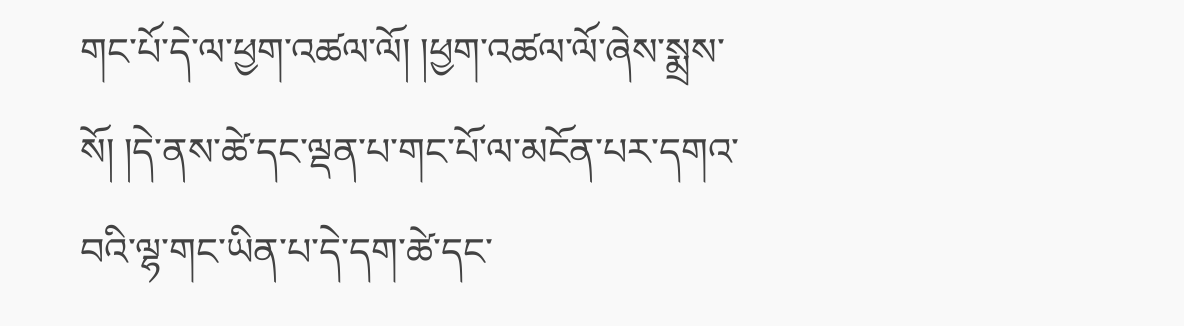གང་པོ་དེ་ལ་ཕྱག་འཚལ་ལོ། །ཕྱག་འཚལ་ལོ་ཞེས་སྨྲས་སོ། །དེ་ནས་ཚེ་དང་ལྡན་པ་གང་པོ་ལ་མངོན་པར་དགའ་བའི་ལྷ་གང་ཡིན་པ་དེ་དག་ཚེ་དང་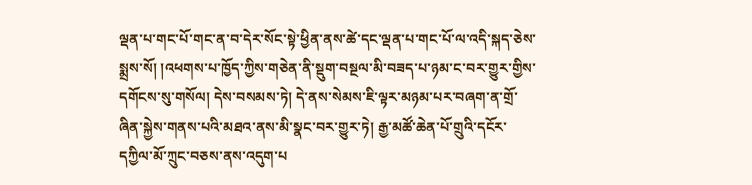ལྡན་པ་གང་པོ་གང་ན་བ་དེར་སོང་སྟེ་ཕྱིན་ནས་ཚེ་དང་ལྡན་པ་གང་པོ་ལ་འདི་སྐད་ཅེས་སྨྲས་སོ། །འཕགས་པ་ཁྱོད་ཀྱིས་གཅེན་ནི་སྡུག་བསྔལ་མི་བཟད་པ་ཉམ་ང་བར་གྱུར་གྱིས་དགོངས་སུ་གསོལ། དེས་བསམས་ཏེ། དེ་ནས་སེམས་ཇི་ལྟར་མཉམ་པར་བཞག་ན་གྲོ་ཞིན་སྐྱེས་གནས་པའི་མཐའ་ནས་མི་སྣང་བར་གྱུར་ཏེ། རྒྱ་མཚོ་ཆེན་པོ་གྲུའི་དངོར་དཀྱིལ་མོ་ཀྲུང་བཅས་ནས་འདུག་པ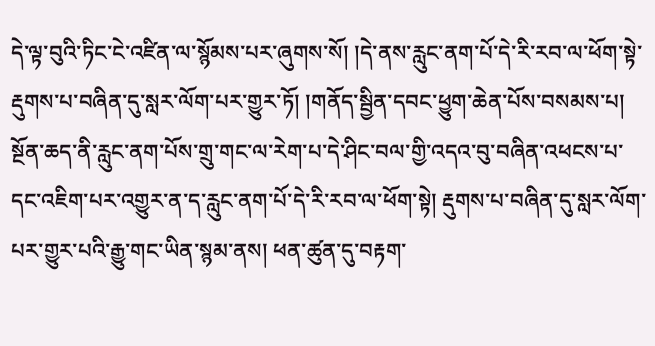དེ་ལྟ་བུའི་ཏིང་ངེ་འཛིན་ལ་སྙོམས་པར་ཞུགས་སོ། །དེ་ནས་རླུང་ནག་པོ་དེ་རི་རབ་ལ་ཕོག་སྟེ་རྡུགས་པ་བཞིན་དུ་སླར་ལོག་པར་གྱུར་ཏོ། །གནོད་སྦྱིན་དབང་ཕྱུག་ཆེན་པོས་བསམས་པ། སྔོན་ཆད་ནི་རླུང་ནག་པོས་གྲུ་གང་ལ་རེག་པ་དེ་ཤིང་བལ་གྱི་འདའ་བུ་བཞིན་འཕངས་པ་དང་འཇིག་པར་འགྱུར་ན་ད་རླུང་ནག་པོ་དེ་རི་རབ་ལ་ཕོག་སྟེ། རྡུགས་པ་བཞིན་དུ་སླར་ལོག་པར་གྱུར་པའི་རྒྱུ་གང་ཡིན་སྙམ་ནས། ཕན་ཚུན་དུ་བརྟག་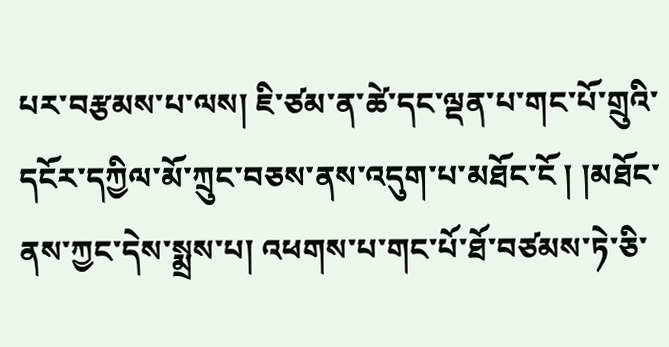པར་བརྩམས་པ་ལས། ཇི་ཙམ་ན་ཚེ་དང་ལྡན་པ་གང་པོ་གྲུའི་དངོར་དཀྱིལ་མོ་ཀྲུང་བཅས་ནས་འདུག་པ་མཐོང་ངོ ། །མཐོང་ནས་ཀྱང་དེས་སྨྲས་པ། འཕགས་པ་གང་པོ་ཐོ་བཙམས་ཏེ་ཅི་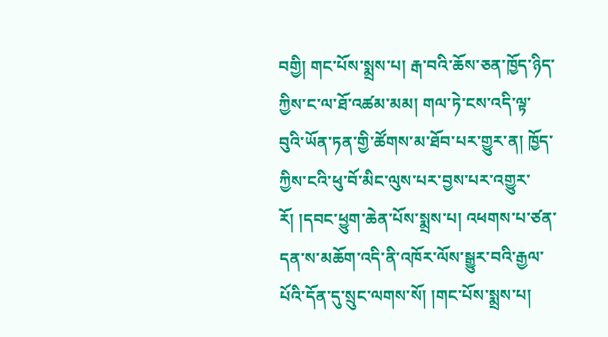བགྱི། གང་པོས་སྨྲས་པ། རྒ་བའི་ཆོས་ཅན་ཁྱོད་ཉིད་ཀྱིས་ང་ལ་ཐོ་འཚམ་མམ། གལ་ཏེ་ངས་འདི་ལྟ་བུའི་ཡོན་ཏན་གྱི་ཚོགས་མ་ཐོབ་པར་གྱུར་ན། ཁྱོད་ཀྱིས་ངའི་ཕུ་བོ་མིང་ལུས་པར་བྱས་པར་འགྱུར་རོ། །དབང་ཕྱུག་ཆེན་པོས་སྨྲས་པ། འཕགས་པ་ཙན་དན་ས་མཆོག་འདི་ནི་འཁོར་ལོས་སྒྱུར་བའི་རྒྱལ་པོའི་དོན་དུ་སྲུང་ལགས་སོ། །གང་པོས་སྨྲས་པ།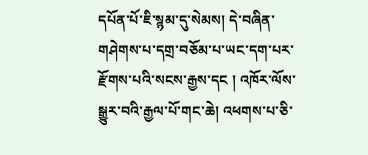དཔོན་པོ་ཇི་སྙམ་དུ་སེམས། དེ་བཞིན་གཤེགས་པ་དགྲ་བཅོམ་པ་ཡང་དག་པར་རྫོགས་པའི་སངས་རྒྱས་དང ། འཁོར་ལོས་སྒྱུར་བའི་རྒྱལ་པོ་གང་ཆེ། འཕགས་པ་ཅི་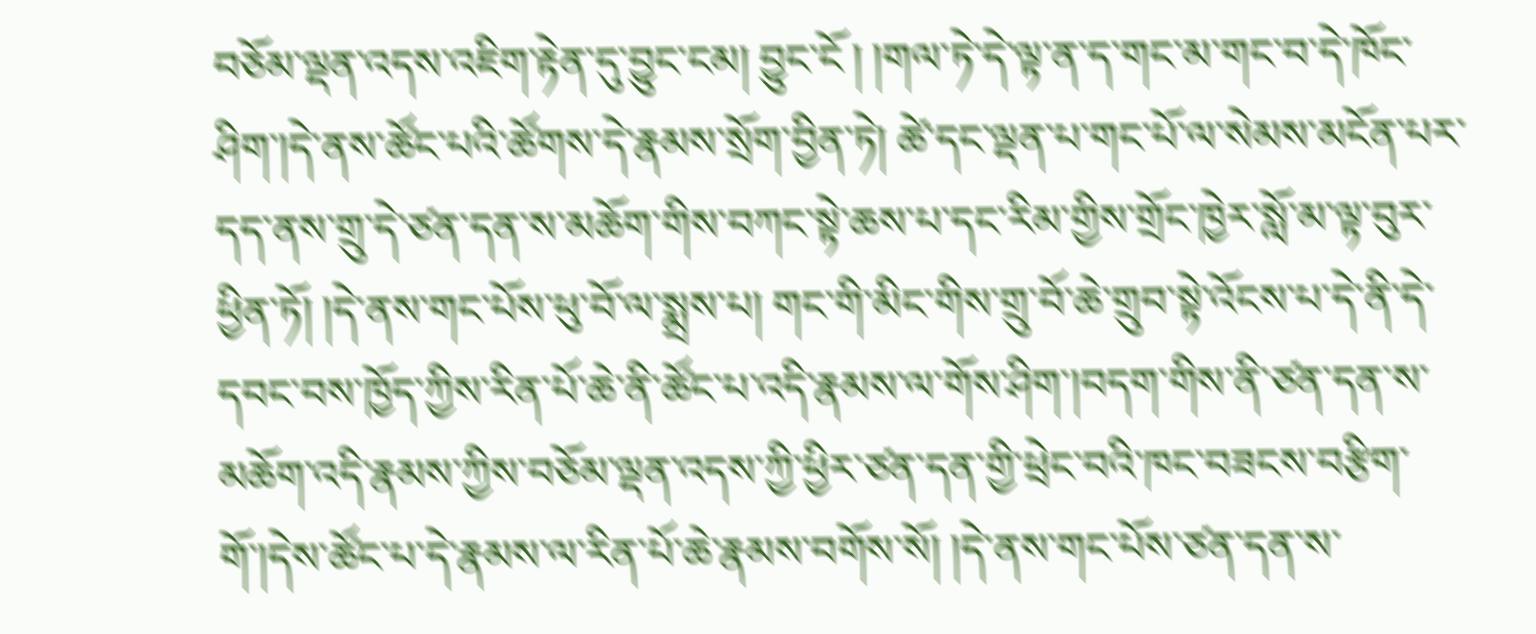བཅོམ་ལྡན་འདས་འཇིག་རྟེན་དུ་བྱུང་ངམ། བྱུང་ངོ ། །གལ་ཏེ་དེ་ལྟ་ན་ད་གང་མ་གང་བ་དེ་ཁོང་ཤིག་།དེ་ནས་ཚོང་པའི་ཚོགས་དེ་རྣམས་སྲོག་བྱིན་ཏེ། ཚེ་དང་ལྡན་པ་གང་པོ་ལ་སེམས་མངོན་པར་དད་ནས་གྲུ་དེ་ཙན་དན་ས་མཆོག་གིས་བཀང་སྟེ་ཆས་པ་དང་རིམ་གྱིས་གྲོང་ཁྱེར་སློ་མ་ལྟ་བུར་ཕྱིན་ཏོ། །དེ་ནས་གང་པོས་ཕུ་བོ་ལ་སྨྲས་པ། གང་གི་མིང་གིས་གྲུ་བོ་ཆེ་གྲུབ་སྟེ་འོངས་པ་དེ་ནི་དེ་དབང་བས་ཁྱོད་ཀྱིས་རིན་པོ་ཆེ་ནི་ཚོང་པ་འདི་རྣམས་ལ་གོས་ཤིག་།བདག་གིས་ནི་ཙན་དན་ས་མཆོག་འདི་རྣམས་ཀྱིས་བཅོམ་ལྡན་འདས་ཀྱི་ཕྱིར་ཙན་དན་གྱི་ཕྲེང་བའི་ཁང་བཟངས་བརྩིག་གོ་།དེས་ཚོང་པ་དེ་རྣམས་ལ་རིན་པོ་ཆེ་རྣམས་བགོས་སོ། །དེ་ནས་གང་པོས་ཙན་དན་ས་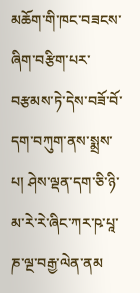མཆོག་གི་ཁང་བཟངས་ཞིག་བརྩིག་པར་བརྩམས་ཏེ་དེས་བཟོ་བོ་དག་བཀུག་ནས་སྨྲས་པ། ཤེས་ལྡན་དག་ཅི་ཉི་མ་རེ་རེ་ཞིང་ཀར་ཥ་པཱ་ཎ་ལྔ་བརྒྱ་ལེན་ནམ